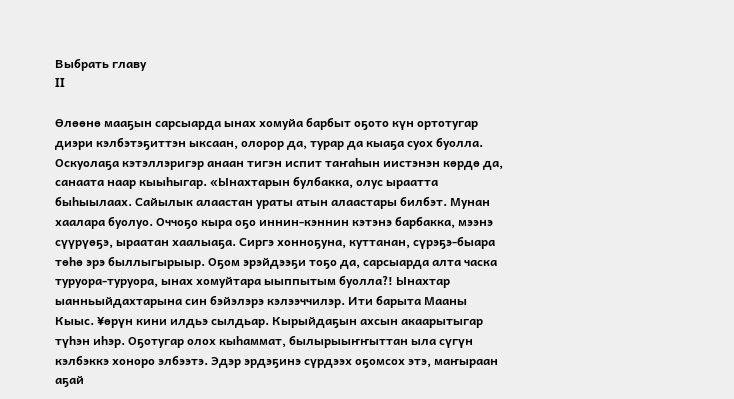Выбрать главу
II

Өлөөнө мааҕын сарсыарда ынах хомуйа барбыт оҕото күн ортотугар диэри кэлбэтэҕиттэн ыксаан, олорор да, турар да кыаҕа суох буолла. Оскуолаҕа кэтэллэригэр анаан тигэн испит таҥаһын иистэнэн көрдө да, санаата наар кыыһыгар. «Ынахтарын булбакка, олус ыраатта быһыылаах. Сайылык алаастан ураты атын алаастары билбэт. Мунан хаалара буолуо. Оччоҕо кыра оҕо иннин-кэннин кэтэнэ барбакка, мээнэ сүүрүөҕэ, ыраатан хаалыаҕа. Сиргэ хонноҕуна, куттанан, сүрэҕэ-быара төһө эрэ быллыгырыыр. Оҕом эрэйдээҕи тоҕо да, сарсыарда алта часка туруора-туруора, ынах хомуйтара ыыппытым буолла?! Ынахтар ыанньыйдахтарына син бэйэлэрэ кэлээччилэр. Ити барыта Мааны Кыыс. ¥өрүн кини илдьэ сылдьар. Кырыйдаҕын ахсын акаарытыгар түһэн иһэр. Оҕотугар олох кыһаммат, былырыыҥҥыттан ыла сүгүн кэлбэккэ хоноро элбээтэ. Эдэр эрдэҕинэ сүрдээх оҕомсох этэ, маҥыраан аҕай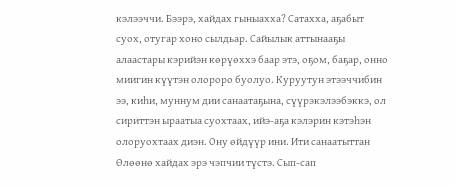кэлээччи. Бээрэ, хайдах гыныахха? Сатахха, аҕабыт суох, отугар хоно сылдьар. Сайылык аттынааҕы алаастары кэрийэн көрүөххэ баар этэ, оҕом, баҕар, онно миигин күүтэн олороро буолуо. Куруутун этээччибин ээ, киһи, муннум дии санаатаҕына, сүүрэкэлээбэккэ, ол сириттэн ыраатыа суохтаах, ийэ-аҕа кэлэрин кэтэһэн олоруохтаах диэн. Ону өйдүүр ини. Ити санаатыттан Өлөөнө хайдах эрэ чэпчии түстэ. Сып-сап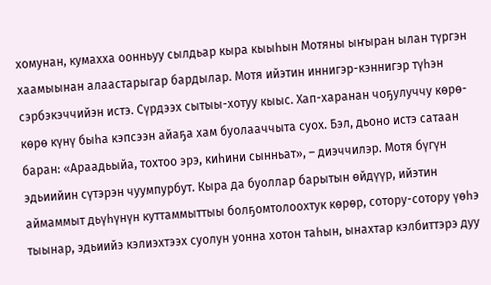хомунан, кумахха оонньуу сылдьар кыра кыыһын Мотяны ыҥыран ылан түргэн хаамыынан алаастарыгар бардылар. Мотя ийэтин иннигэр-кэннигэр түһэн сэрбэкэччийэн истэ. Сүрдээх сытыы-хотуу кыыс. Хап-харанан чоҕулуччу көрө-көрө күнү быһа кэпсээн айаҕа хам буолааччыта суох. Бэл, дьоно истэ сатаан баран: «Араадьыйа, тохтоо эрэ, киһини сынньат», – диэччилэр. Мотя бүгүн эдьиийин сүтэрэн чуумпурбут. Кыра да буоллар барытын өйдүүр, ийэтин аймаммыт дьүһүнүн куттаммыттыы болҕомтолоохтук көрөр, сотору-сотору үөһэ тыынар, эдьиийэ кэлиэхтээх суолун уонна хотон таһын, ынахтар кэлбиттэрэ дуу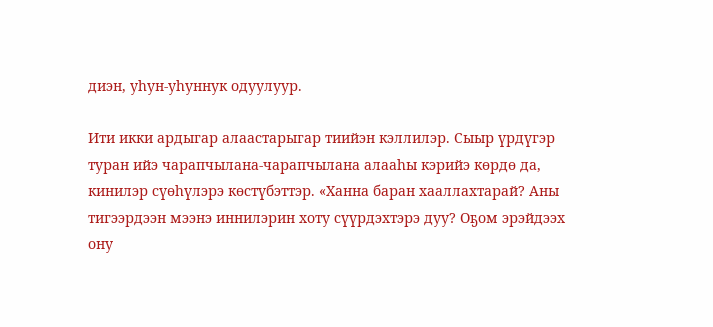диэн, уһун-уһуннук одуулуур.

Ити икки ардыгар алаастарыгар тиийэн кэллилэр. Сыыр үрдүгэр туран ийэ чарапчылана-чарапчылана алааһы кэрийэ көрдө да, кинилэр сүөһүлэрэ көстүбэттэр. «Ханна баран хааллахтарай? Аны тигээрдээн мээнэ иннилэрин хоту сүүрдэхтэрэ дуу? Оҕом эрэйдээх ону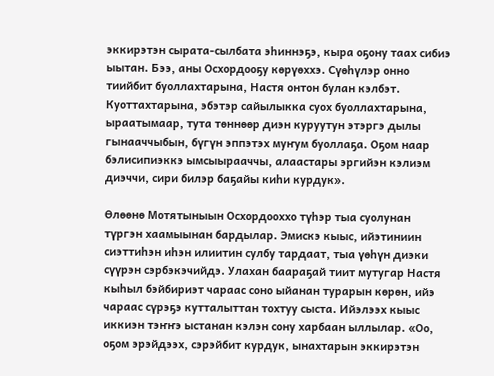эккирэтэн сырата-сылбата эһиннэҕэ, кыра оҕону таах сибиэ ыытан. Бээ, аны Осхордооҕу көрүөххэ. Сүөһүлэр онно тиийбит буоллахтарына, Настя онтон булан кэлбэт. Куоттахтарына, эбэтэр сайылыкка суох буоллахтарына, ыраатымаар, тута төннөөр диэн куруутун этэргэ дылы гынааччыбын, бүгүн эппэтэх муҥум буоллаҕа. Оҕом наар бэлисипиэккэ ымсыырааччы, алаастары эргийэн кэлиэм диэччи, сири билэр баҕайы киһи курдук».

Өлөөнө Мотятыныын Осхордооххо түһэр тыа суолунан түргэн хаамыынан бардылар. Эмискэ кыыс, ийэтиниин сиэттиһэн иһэн илиитин сулбу тардаат, тыа үөһүн диэки сүүрэн сэрбэкэчийдэ. Улахан баараҕай тиит мутугар Настя кыһыл бэйбириэт чараас соно ыйанан турарын көрөн, ийэ чараас сүрэҕэ кутталыттан тохтуу сыста. Ийэлээх кыыс иккиэн тэҥҥэ ыстанан кэлэн сону харбаан ыллылар. «Оо, оҕом эрэйдээх, сэрэйбит курдук, ынахтарын эккирэтэн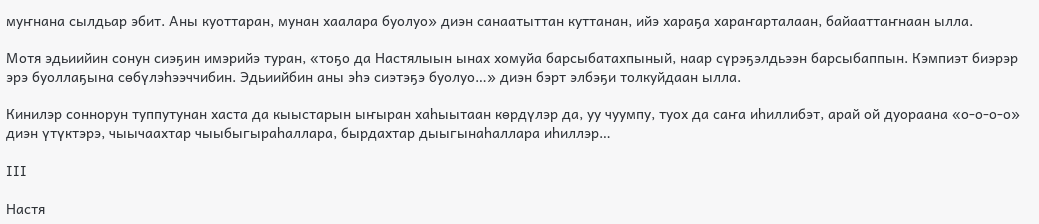муҥнана сылдьар эбит. Аны куоттаран, мунан хаалара буолуо» диэн санаатыттан куттанан, ийэ хараҕа хараҥарталаан, байааттаҥнаан ылла.

Мотя эдьиийин сонун сиэҕин имэрийэ туран, «тоҕо да Настялыын ынах хомуйа барсыбатахпыный, наар сүрэҕэлдьээн барсыбаппын. Кэмпиэт биэрэр эрэ буоллаҕына сөбүлэһээччибин. Эдьиийбин аны эһэ сиэтэҕэ буолуо…» диэн бэрт элбэҕи толкуйдаан ылла.

Кинилэр соннорун туппутунан хаста да кыыстарын ыҥыран хаһыытаан көрдүлэр да, уу чуумпу, туох да саҥа иһиллибэт, арай ой дуораана «о-о-о-о» диэн үтүктэрэ, чыычаахтар чыыбыгыраһаллара, бырдахтар дыыгынаһаллара иһиллэр…

III

Настя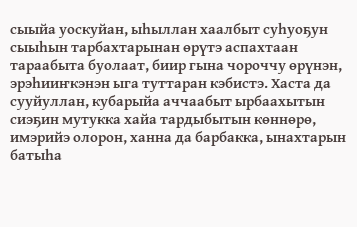сыыйа уоскуйан, ыһыллан хаалбыт суһуоҕун сыыһын тарбахтарынан өрүтэ аспахтаан тараабыта буолаат, биир гына чороччу өрүнэн, эрэһииҥкэнэн ыга туттаран кэбистэ. Хаста да сууйуллан, кубарыйа аччаабыт ырбаахытын сиэҕин мутукка хайа тардыбытын көннөрө, имэрийэ олорон, ханна да барбакка, ынахтарын батыһа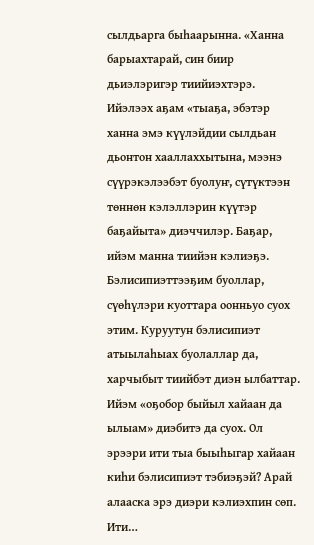сылдьарга быһаарынна. «Ханна барыахтарай, син биир дьиэлэригэр тиийиэхтэрэ. Ийэлээх аҕам «тыаҕа, эбэтэр ханна эмэ күүлэйдии сылдьан дьонтон хааллаххытына, мээнэ сүүрэкэлээбэт буолуҥ, сүтүктээн төннөн кэлэллэрин күүтэр баҕайыта» диэччилэр. Баҕар, ийэм манна тиийэн кэлиэҕэ. Бэлисипиэттээҕим буоллар, сүөһүлэри куоттара оонньуо суох этим. Куруутун бэлисипиэт атыылаһыах буолаллар да, харчыбыт тиийбэт диэн ылбаттар. Ийэм «оҕобор быйыл хайаан да ылыам» диэбитэ да суох. Ол эрээри ити тыа быыһыгар хайаан киһи бэлисипиэт тэбиэҕэй? Арай алааска эрэ диэри кэлиэхпин сөп. Ити…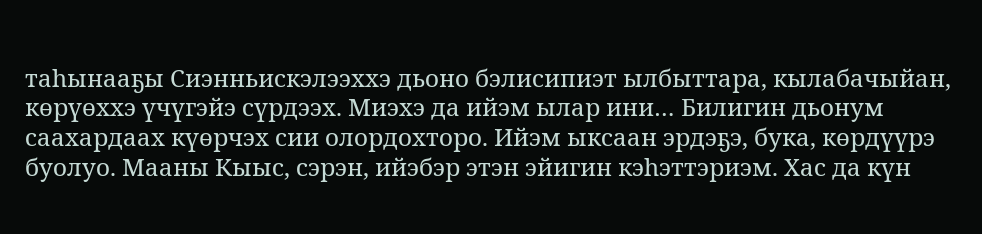таһынааҕы Сиэнньискэлээххэ дьоно бэлисипиэт ылбыттара, кылабачыйан, көрүөххэ үчүгэйэ сүрдээх. Миэхэ да ийэм ылар ини… Билигин дьонум саахардаах күөрчэх сии олордохторо. Ийэм ыксаан эрдэҕэ, бука, көрдүүрэ буолуо. Мааны Кыыс, сэрэн, ийэбэр этэн эйигин кэһэттэриэм. Хас да күн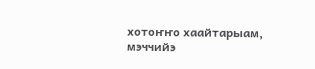хотоҥҥо хаайтарыам, мэччийэ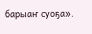барыаҥ суоҕа».